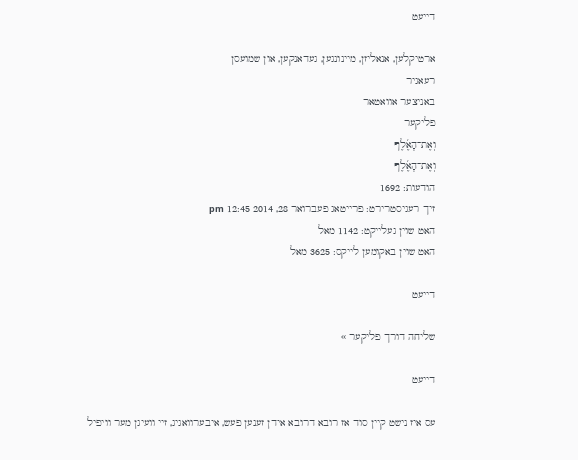דייעט

ארטיקלען, אנאליזן, מיינונגען, געדאנקען, און שמועסן
רעאגיר
באניצער אוואטאר
פליקער
וְאֶת־הָאֶ֜לֶף
וְאֶת־הָאֶ֜לֶף
הודעות: 1692
זיך רעגיסטרירט: פרייטאג פעברואר 28, 2014 12:45 pm
האט שוין געלייקט: 1142 מאל
האט שוין באקומען לייקס: 3625 מאל

דייעט

שליחה דורך פליקער »

דייעט

עס איז נישט קיין סוד אז רובא דרובא אידן זענען פעש, איבערוואגיג, זיי וועיגן מער וויפיל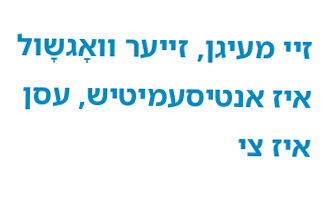זיי מעיגן, זייער וואָגשָול איז אנטיסעמיטיש, עסן איז צי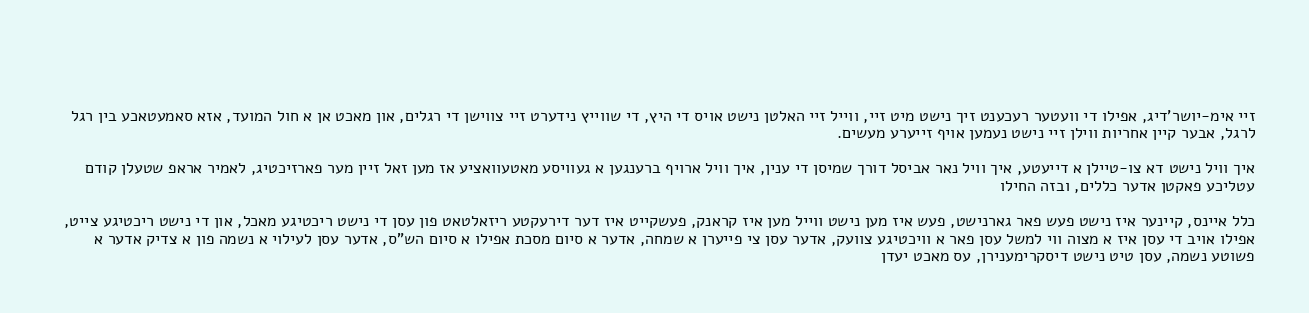זיי אימ-יושר'דיג, אפילו די וועטער רעכענט זיך נישט מיט זיי, ווייל זיי האלטן נישט אויס די היץ, די שווייץ נידערט זיי צווישן די רגלים, און מאכט אן א חול המועד, אזא סאמעטאכע בין רגל לרגל, אבער קיין אחריות ווילן זיי נישט נעמען אויף זייערע מעשים.

איך וויל נישט דא צו-טיילן א דייעטע, איך וויל נאר אביסל דורך שמיסן די ענין, איך וויל ארויף ברענגען א געוויסע מאטעוואציע אז מען זאל זיין מער פארזיכטיג, לאמיר אראפ שטעלן קודם עטליכע פאקטן אדער כללים, ובזה החילו

כלל איינס, קיינער איז נישט פעש פאר גארנישט, פעש איז מען נישט ווייל מען איז קראנק, פעשקייט איז דער דירעקטע ריזאלטאט פון עסן די נישט ריכטיגע מאכל, און די נישט ריכטיגע צייט, אפילו אויב די עסן איז א מצוה ווי למשל עסן פאר א וויכטיגע צוועק, אדער עסן צי פייערן א שמחה, אדער א סיום מסכת אפילו א סיום הש"ס, אדער עסן לעילוי א נשמה פון א צדיק אדער א פשוטע נשמה, עסן טיט נישט דיסקרימענירן, עס מאכט יעדן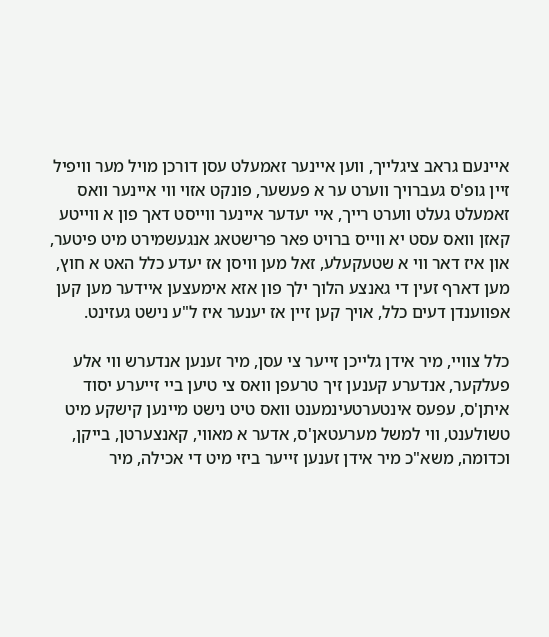איינעם גראב ציגלייך, ווען איינער זאמעלט עסן דורכן מויל מער וויפיל זיין גופ'ס געברויך ווערט ער א פעשער, פונקט אזוי ווי איינער וואס זאמעלט געלט ווערט רייך, איי יעדער איינער ווייסט דאך פון א ווייטע קאזן וואס עסט יא ווייס ברויט פאר פרישטאג אנגעשמירט מיט פיטער, און איז דאר ווי א שטעקעלע, זאל מען וויסן אז יעדע כלל האט א חוץ, מען דארף זעין די גאנצע הלוך ילך פון אזא אימעצען איידער מען קען אפווענדן דעים כלל, אויך קען זיין אז יענער איז ל"ע נישט געזינט.

כלל צוויי, מיר אידן גלייכן זייער צי עסן, מיר זענען אנדערש ווי אלע פעלקער, אנדערע קענען זיך טרעפן וואס צי טיען ביי זייערע יסוד איתן'ס, עפעס אינטערטעינמענט וואס טיט נישט מיינען קישקע מיט טשולענט, ווי למשל מערעטאן'ס, אדער א מאווי, קאנצערטן, בייקן, וכדומה, משא"כ מיר אידן זענען זייער ביזי מיט די אכילה, מיר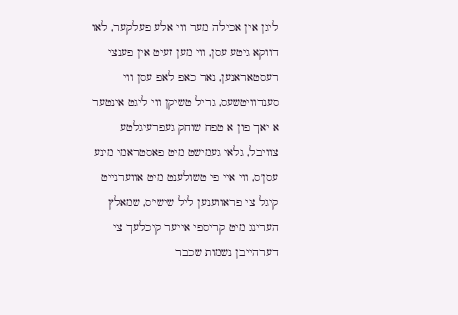ליגן אין אכילה מער ווי אלע פעלקער, לאו דווקא גיטע עסן, ווי מען זעיט אין פענצי רעסטאראנען, נאר כאפ לאפ עסן ווי סענדוויטשעס, גריל טשיקן ווי ליגט אינטער א יאך פון א טפח שוחק געפרעיגלטע צוויבל, גלאי געמישט מיט פאסטראמי מינע עסן'ס, ווי איי פי טשולענט מיט אווערנייט קיגל צי פראווענען ליל שישי'ס, שמאלץ הערינג מיט קריספי אייער קיכלעך צי דערהייבן נשמות שכבר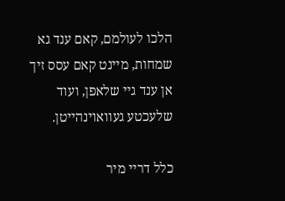הלכו לעולמם, קאם ענד גא שמחות, מיינט קאם עסס זיך אן ענד גיי שלאפן, ועוד שלעכטע געוואוינהייטן.

כלל דריי מיר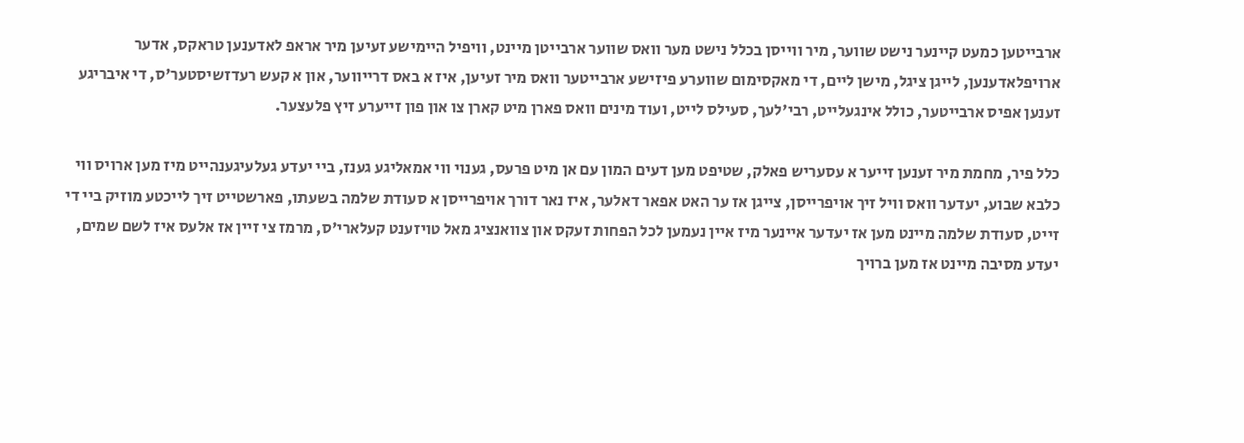ארבייטען כמעט קיינער נישט שווער, מיר ווייסן בכלל נישט מער וואס שווער ארבייטן מיינט, וויפיל היימישע זעיען מיר אראפ לאדענען טראקס, אדער ארויפלאדענען, לייגן ציגל, מישן ליים, די מאקסימום שווערע פיזישע ארבייטער וואס מיר זעיען, איז א באס דרייווער, און א קעש רעדזשיסטער'ס, די איבריגע זענען אפיס ארבייטער, כולל אינגעלייט, רבי'לעך, סעילס לייט, ועוד מינים וואס פארן מיט קארן צו און פון זייערע זיץ פלעצער.

כלל פיר, מחמת מיר זענען זייער א עסעריש פאלק, שטיפט מען דעים המון עם אן מיט פרעס, גענוי ווי אמאליגע גענז, ביי יעדע געלעיגענהייט מיז מען ארויס ווי כלבא שבוע, יעדער וואס וויל זיך אויפרייסן, צייגן אז ער האט אפאר דאלער, איז נאר דורך אויפרייסן א סעודת שלמה בשעתו, פארשטייט זיך לייכטע מוזיק ביי די זייט, סעודת שלמה מיינט מען אז יעדער איינער מיז איין נעמען לכל הפחות זעקס און צוואנציג מאל טויזענט קעלארי'ס, מרמז צי זיין אז אלעס איז לשם שמים, יעדע מסיבה מיינט אז מען ברויך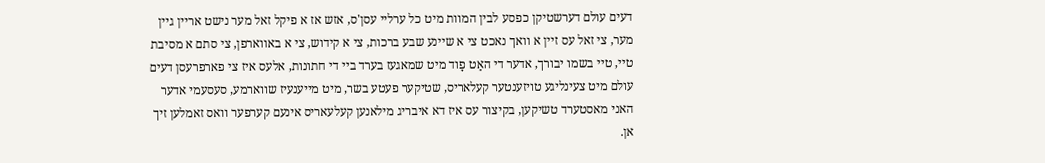דעים עולם דערשטיקן כפסע לבין המוות מיט כל ערליי עסן'ס, אזש אז א פיקל זאל מער נישט אריין גיין מער, צי זאל עס זיין א וואך נאכט צי א שיינע שבע ברכות, צי א קידוש, צי א באווארפן, צי סתם א מסיבת טיי, טיי בשמו יבורך, אדער די האַט פָוד מיט שמאגעז בערד ביי די חתונות, אלעס איז צי פארפרעסן דעים עולם מיט צעינליגע טויזענטער קעלאריס, שטיקער פעטע בשר, מיט מייענעיז שווארמע, סעסעמי אדער האני מאסטערד טשיקען, בקיצור עס איז דא איבריג מילאנען קעלעאריס אינעם קערפער וואס זאמלען זיך אן.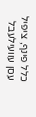כלל פינף, ציפיל עסן עוועילעבל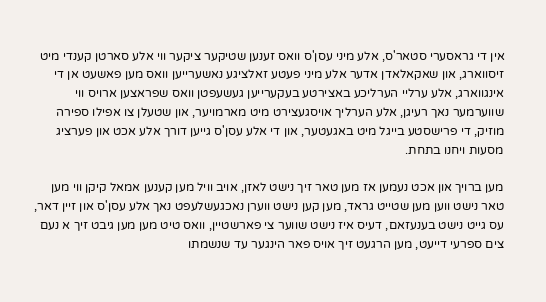אין די גראסערי סטאר'ס, אלע מיני עסן'ס וואס זענען שטיקער ציקער ווי אלע סארטן קענדי מיט זיסווארג, און שאקאלאדן אדער אלע מיני פעטע זאלציגע נאשערייען וואס מען פאשעט אן די אינגווארג, אלע ערליי הערליכע באצירטע בעקערייען געשעפטן וואס שפראצען ארויס ווי שווערמער נאך רעיגן, אלע הערליך אויסגעצירט מיט מארמויער, און שטעלן צו אפילו ספירה מוזיק, די פרישסטע בייגל מיט באגעטער, און די אלע עסן'ס גייען דורך אלע אכט און פערציג מסעות ויחנו בתחת.

מען ברויך און אכט נעמען אז מען טאר זיך נישט לאזן, אויב וויל מען קענען אמאל קיקן ווי מען טאר נישט ווען מען שטייט גראד, מען קען נישט ווערן נאכגעשלעפט נאך אלע עסן'ס און זיין דאר, עס גייט נישט בענעזאם, דעיס איז נישט שווער צי פארשטיין, וואס טיט מען מען גיבט זיך א נעם צים ספרעי דייעט, מען הרגעט זיך אויס פאר הינגער עד שנשמתו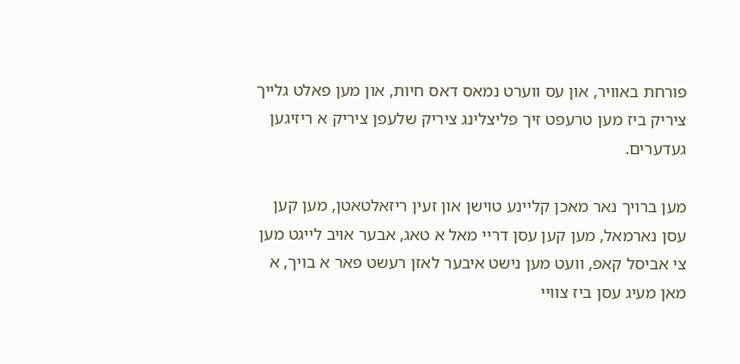פורחת באוויר, און עס ווערט נמאס דאס חיות, און מען פאלט גלייך ציריק ביז מען טרעפט זיך פליצלינג ציריק שלעפן ציריק א ריזיגען געדערים.

מען ברויך נאר מאכן קליינע טוישן און זעין ריזאלטאטן, מען קען עסן נארמאל, מען קען עסן דריי מאל א טאג, אבער אויב לייגט מען צי אביסל קאפ, וועט מען נישט איבער לאזן רעשט פאר א בויך, א מאן מעיג עסן ביז צוויי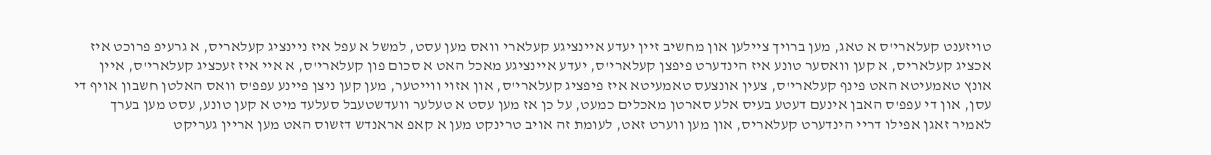טויזענט קעלארי'ס א טאג, מען ברויך ציילען און מחשיב זיין יעדע איינציגע קעלארי וואס מען עסט, למשל א עפל איז ניינציג קעלאריס, א גרעיפ פרוכט איז אכציג קעלאריס, א קען וואסער טונע איז הינדערט פיפצן קעלארי'ס, יעדע איינציגע מאכל האט א סכום פון קעלארי'ס, א איי איז זעכציג קעלארי'ס, איין אונץ טאמעיטא האט פינף קעלארי'ס, צעין אונצעס טאמעיטא איז פיפציג קעלארי'ס, און אזוי ווייטער, מען קען ניצן פיינע עפפ'ס וואס האלטן חשבון אויף די עסן, און די עפפ'ס האבן אינעם דעטע בעיס אלע סארטן מאכלים כמעט, על כן אז מען עסט א טעלער וועדשטעבל סעלעד מיט א קען טונע, עסט מען בערך לאמיר זאגן אפילו דריי הינדערט קעלאריס, און מען ווערט זאט, לעומת זה אויב טרינקט מען א קאפ אראנדש דזשוס האט מען אריין געריקט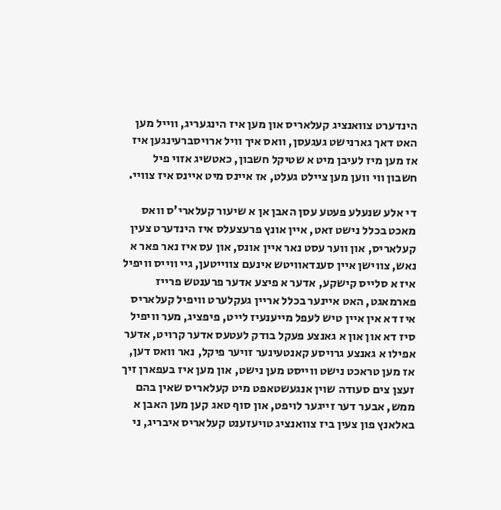הינדערט צוואנציג קעלאריס און מען איז הינגעריג, ווייל מען האט דאך גארנישט געגעסן, וואס איך וויל ארויסברעינגען איז אז מען מיז לעיבן מיט א שטיקל חשבון, כאטשיג אזוי פיל חשבון ווי ווען מען ציילט געלט, אז איינס מיט איינס איז צוויי.

די אלע שנעלע פעטע עסן האבן אן א שיעור קעלארי'ס וואס מאכט בכלל נישט זאט, איין אונץ פרעצעלס איז הינדערט צעין קעלאריס, און ווער עסט נאר איין אונס, און עס איז נאר פאר א נאש, צווישן איין סענדאוויטש אינעם צווייטען, גיי ווייס וויפיל איז א סלייס קישקע, אדער א פיצע אדער פרענטש פרייז פארמאגט, האט איינער בכלל אריין געקלערט וויפיל קעלאריס איז דא אין איין טיש לעפל מייענעיז לייט, פיפציג, מער וויפיל סיז דא און און א גאנצע פעקל בודק לעטעס אדער קרויט, אדער אפילו א גאנצע גרויסע קאנטעינער זויער פיקל, נאר וואס דען, אז מען טראכט נישט ווייסט מען נישט, און מען איז בעפארן זיך זעצן צים סעודה שוין אנגעשטאפט מיט קעלאריס שאין בהם ממש, אבער דער זייגער לויפט, און סוף טאג קען מען האבן א באלאנץ פון צעין ביז צוואנציג טויעזענט קעלאריס איבריג, ני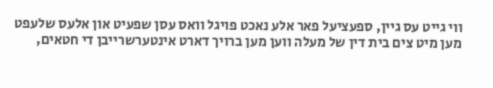ווי גייט עס גיין, ספעציעל פאר אלע נאכט פויגל וואס עסן שפעיט און אלעס שלעפט מען מיט צים בית דין של מעלה ווען מען ברויך דארט אינטערשרייבן די חטאים,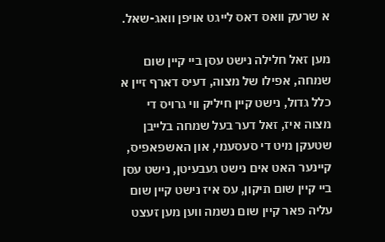א שרעק וואס דאס לייגט אויפן וואג-שאל.

מען זאל חלילה נישט עסן ביי קיין שום שמחה, אפילו של מצוה, דעיס דארף זיין א כלל גדול, נישט קיין חיליק ווי גרויס די מצוה איז, זאל דער בעל שמחה בלייבן שטעקן מיט די סעסעמי, און האשפאפיס, קיינער האט אים נישט געבעיטן, נישט עסן ביי קיין שום תיקון, עס איז נישט קיין שום עליה פאר קיין שום נשמה ווען מען זעצט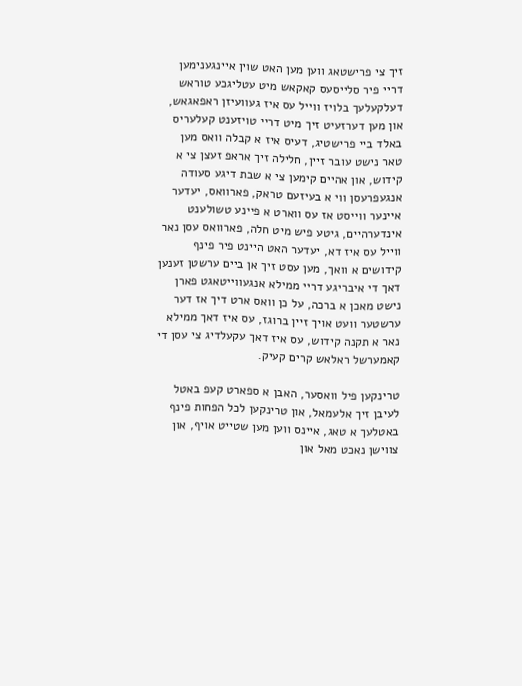זיך צי פרישטאג ווען מען האט שוין איינגענימען דריי פיר סלייסעס קאקאש מיט עטליגכע טוראש דעלקעלעך בלויז ווייל עס איז געוועיזן ראפאגאש, און מען דערזעיט זיך מיט דריי טויזענט קעלעריס באלד ביי פרישטיג, דעיס איז א קבלה וואס מען טאר נישט עובר זיין, חלילה זיך אראפ זעצן צי א קידוש, און אהיים קימען צי א שבת דיגע סעודה אנגעפרעסן ווי א בעיזעם טראק, פארוואס, יעדער איינער ווייסט אז עס ווארט א פיינע טשולענט אינדערהיים, גיטע פיש מיט חלה, פארוואס עסן נאר ווייל עס איז דא, יעדער האט היינט פיר פינף קידושים א וואך, מען עסט זיך אן ביים ערשטן זענען דאך די איבריגע דריי ממילא אנגעווייטאגט פארן נישט מאכן א ברכה, על כן וואס ארט דיך אז דער ערשטער וועט אויך זיין ברוגז, עס איז דאך ממילא נאר א תקנה קידוש, עס איז דאך עקעלדיג צי עסן די קאמערשל ראלאש קרים קעיק.

טרינקען פיל וואסער, האבן א ספארט קעפ באטל לעיבן זיך אלעמאל, און טרינקען לכל הפחות פינף באטלעך א טאג, איינס ווען מען שטייט אויף, און צווישן נאכט מאל און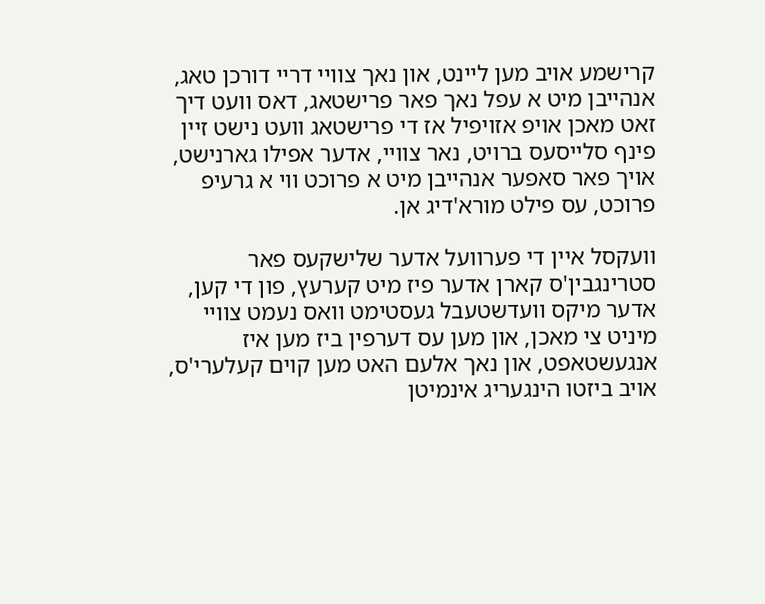קרישמע אויב מען ליינט, און נאך צוויי דריי דורכן טאג, אנהייבן מיט א עפל נאך פאר פרישטאג, דאס וועט דיך זאט מאכן אויפ אזויפיל אז די פרישטאג וועט נישט זיין פינף סלייסעס ברויט, נאר צוויי, אדער אפילו גארנישט, אויך פאר סאפער אנהייבן מיט א פרוכט ווי א גרעיפ פרוכט, עס פילט מורא'דיג אן.

וועקסל איין די פערוועל אדער שלישקעס פאר סטרינגבין'ס קארן אדער פיז מיט קערעץ, פון די קען, אדער מיקס וועדשטעבל געסטימט וואס נעמט צוויי מיניט צי מאכן, און מען עס דערפין ביז מען איז אנגעשטאפט, און נאך אלעם האט מען קוים קעלערי'ס, אויב ביזטו הינגעריג אינמיטן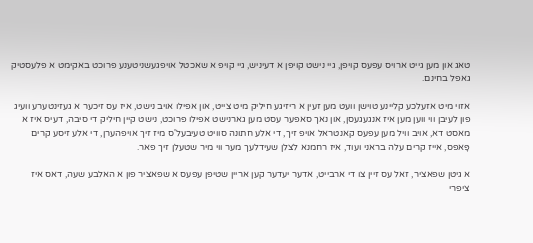טאג און מען גייט ארויס עפעס קויפן, גיי נישט קויפן א דעיניש, גיי קויפ א שאכטל אויפגעשניטענע פרוכט באקימט א פלעסטיק גאפל בחינם.

אזוי מיט אזעלכע קליינע טוישן וועט מען זעין א ריזיגע חיליק מיט צייט, און אפילו אויב נישט, איז עס זיכער א געזינטערע וועיג פון לעיבן ווי ווען מען איז אנגעגעסן, און נאך סאפער עסט מען גארנישט אפילו פרוכט, נישט קיין חיליק די סיבה, דעיס איז א מאסט דא, אויב וויל מען עפעס קאנטראל אויפ זיך, די אלע חתונה סוויט טעיבעל'ס מיז זיך אויפהערן, די אלע זיסע קרים פָּאפס, אייז קרים עלה בראני ועוד, איז רחמנא לצלן שעידלעך מער ווי מיר שטעלן זיך פאר.

א גיטן שפאציר, זאל עס זיין צו די ארבייט, אדער יעדער קען אריין שטיפן עפעס א שפאציר פון א האלבע שעה, דאס איז ציפרי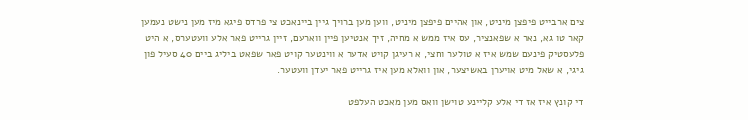צים ארבייט פיפצן מיניט, און אהיים פיפצן מיניט, ווען מען ברויך גיין ביינאכט צי פרדס פיגא מיז מען נישט נעמען קאר טו גא, נאר א שפאנציר, עס איז ממש א מחיה, זיך אנטיען פיין ווארעם, זיין גרייט פאר אלע וועטערס, א היט פלעסטיק פינעם שמש איז א טולער וחצי, א רעיגן קויט אדער א ווינטער קויט פאר שפאט ביליג ביים 40 סעיל פון גיגי, א שאל מיט אויערן באשיצער, און וואלא מען איז גרייט פאר יעדן וועטער.

די קונץ איז אז די אלע קליינע טוישן וואס מען מאכט העלפט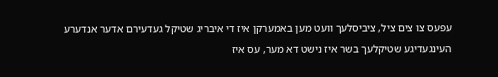עפעס צו צים ציל, ציביסלעך וועט מען באמערקן איז די איבריג שטיקל געדעירם אדער אנדערע העינגעדיגע שטיקלעך בשר איז נישט דא מער, עס איז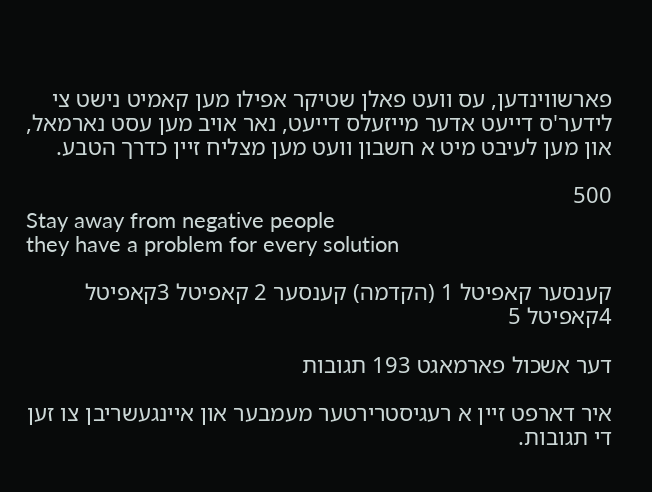פארשווינדען, עס וועט פאלן שטיקר אפילו מען קאמיט נישט צי לידער'ס דייעט אדער מייזעלס דייעט, נאר אויב מען עסט נארמאל, און מען לעיבט מיט א חשבון וועט מען מצליח זיין כדרך הטבע.

500
Stay away from negative people
they have a problem for every solution

קענסער קאפיטל 1 (הקדמה) קענסער 2 קאפיטל 3קאפיטל 4קאפיטל 5

דער אשכול פארמאגט 193 תגובות

איר דארפט זיין א רעגיסטרירטער מעמבער און איינגעשריבן צו זען די תגובות.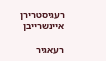רעגיסטרירן איינשרייבן

רעאגיר